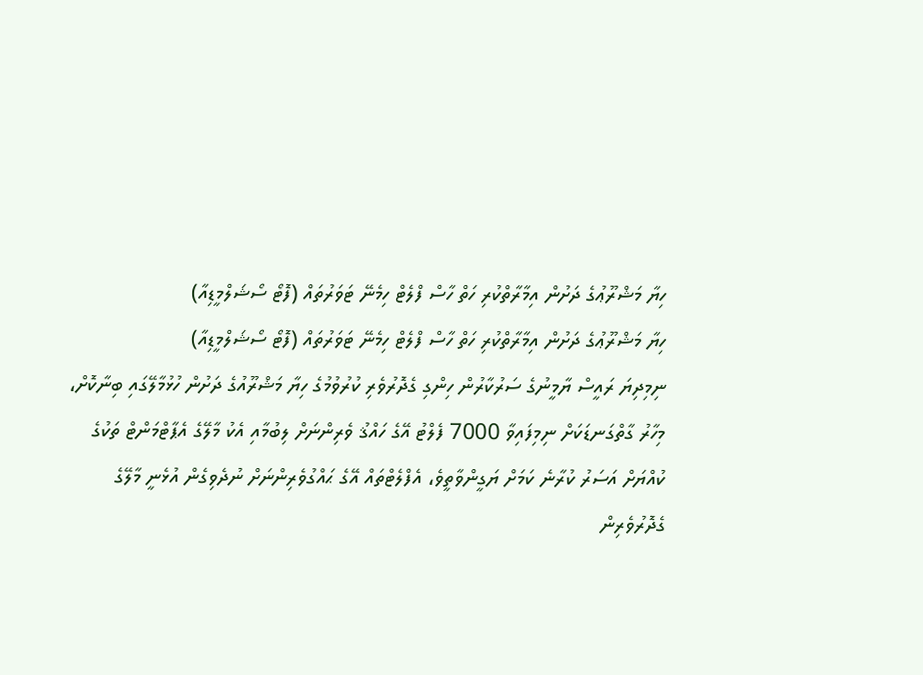ހިޔާ މަޝްރޫޢުގެ ދަށުން އިމާރާތްކުރި ހަތް ހާސް ފްލެޓް ހިމެނޭ ޓަވަރުތައް (ފޮޓޯ ސޯޝަލްމީޑިއާ)
ހިޔާ މަޝްރޫޢުގެ ދަށުން އިމާރާތްކުރި ހަތް ހާސް ފްލެޓް ހިމެނޭ ޓަވަރުތައް (ފޮޓޯ ސޯޝަލްމީޑިއާ)
ނިމިދިޔަ ރައީސް ޔާމީނުގެ ސަރުކާރުން ހިންގި ގެދޮރުވެރި ކުރުވުމުގެ ހިޔާ މަޝްރޫއުގެ ދަށުން ހުޅުމާލޭގައި ބިނާކޮށް، މިހާރު ގާތްގަނޑަކަށް ނިމިފައިވާ 7000 ފެލްޓު އޭގެ ހައްޤު ވެރިންނަށް ލިބުމާއި އެކު މާލޭގެ އެޕާޓްމަންޓް ތަކުގެ ކުއްޔަށް އަސަރު ކުރާނެ ކަމަށް ޔަގީންވާތީވެ، އެފްލެޓްތައް އޭގެ ޙައްގުވެރިންނަށް ނުދެވިގެން އުޅެނީ މާލޭގެ ގެދޮރުވެރިން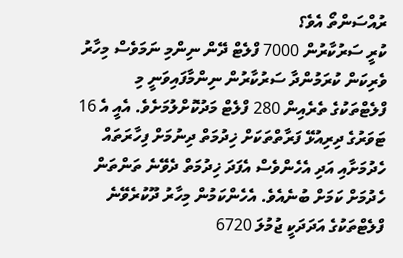ރުއްސަންތޯ އެވެ؟
ކުރީ ސަރުކާރުން 7000 ފްލެޓް ދޭން ނިންމި ނަމަވެސް މިހާރު ވެރިކަން ކުރަމުންދާ ސަރުކާރުން ނިންމާފައިވަނީ މި ފްލެޓްތަކުގެ ތެރެއިން 280 ފްލެޓް މަދުކޮށްލުމަށެވެ. އެއީ އެ 16 ޓަވަރުގެ ދިރިއުޅޭ ފަރާތްތަކަށް ޚިދުމަތް ދިނުމަށް ފިހާރަތައް ހެދުމަށާއި އަދި އެހެންވެސް އެފަދަ ޚިދުމަތް ދެވޭނެ ތަންތަން ހެދުމަށް ކަމަށް ބުނެއެވެ. އެހެންކަމުން މިހާރު ދޫކުރެވޭނެ ފްލެޓްތަކުގެ އަދަދަކީ ޖުމުލަ 6720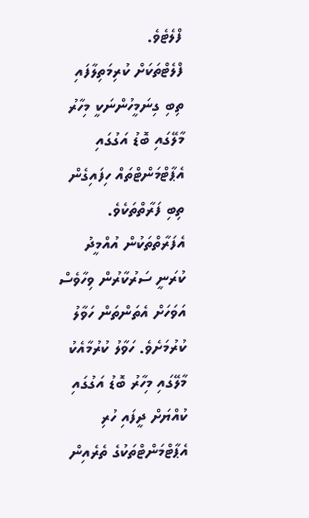ފްލެޓެވެ.
ފްލެޓްތަކަށް ކުރިމަތިލާފައި ތިބި ގިނަމީހުންނަކީ މިހާރު މާލޭގައި ބޮޑު އަގުގައި އެޕާޓްމަންޓްތައް ހިފައިގެން ތިބި ފަރާތްތަކެވެ. އެފަރާތްތަކުން އުއްމީދު ކުރަނީ ސަރުކާރުން ވިހާވެސް އަވަހަށް އެތަންތަން ހަވާލު ކުރުމަށެވެ. ހަވާލު ކުރުމާއެކު މާލޭގައި މިހާރު ބޮޑު އަގުގައި ކުއްޔަށް ދީފައި ހުރި އެޕާޓްމަންޓްތަކުގެ ތެރެއިން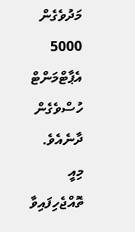މަދުވެގެން 5000 އެޕާޓްމަންޓް ހުސްވެގެން ދާނެއެވެ. މިއީ ތޮއްޖެހިފައިވާ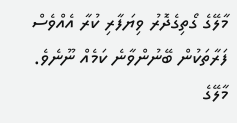މާލޭގެ ގޯތިގެދޮރު ވިޔަފާރި ކުރާ އެއްވެސް ފަރާތަކުން ބޭނުންވާނެ ކަމެއް ނޫނެވެ.
މާލޭގެ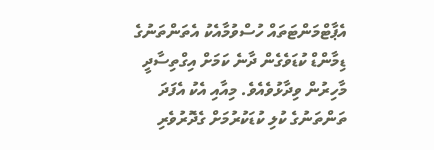އެޕާޓްމަންޓަތައް ހުސްވުމާއެކު އެތަންތަނުގެ ޑިމާންޑް ކުޑަވެގެން ދާނެ ކަމަށް އިގްތިސާދީ މާހިރުން ވިދާޅުވެއެވެ. މިއާއި އެކު އެފަދަ ތަންތަނުގެ ކުލި ކުޑަކުރުމަށް ގެދޮރުވެރި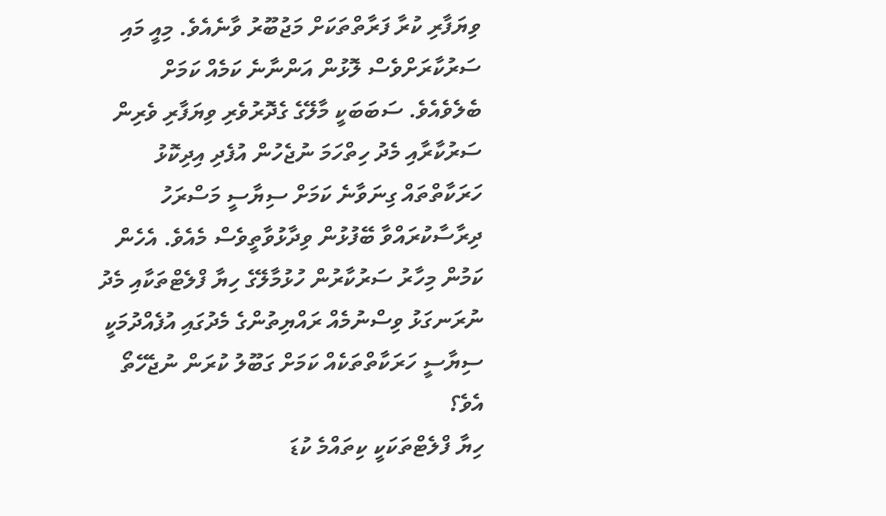ވިޔަފާރި ކުރާ ފަރާތްތަކަށް މަޖުބޫރު ވާނެއެވެ. މިއީ މައި ސަރުކާރަށްވެސް ލޮޅުން އަންނާނެ ކަމެއް ކަމަށް ބެލެވެއެވެ. ސަބަބަކީ މާލޭގެ ގެދޮރުވެރި ވިޔަފާރި ވެރިން ސަރުކާރާއި މެދު ހިތްހަމަ ނުޖެހުން އުފެދި އިދިކޮޅު ހަރަކާތްތައް ގިނަވާނެ ކަމަށް ސިޔާސީ މަސްރަހު ދިރާސާކުރައްވާ ބޭފުޅުން ވިދާޅުވާތީވެސް މެއެވެ. އެހެން ކަމުން މިހާރު ސަރުކާރުން ހުޅުމާލޭގެ ހިޔާ ފްލެޓްތަކާއި މެދު ނުރަނގަޅު ވިސްނުމެއް ރައްޔިތުންގެ މެދުގައި އުފެއްދުމަކީ ސިޔާސީ ހަރަކާތްތަކެއް ކަމަށް ގަބޫލު ކުރަން ނުޖެހޭތޯ އެވެ؟
ހިޔާ ފްލެޓްތަކަކީ ކިތައްމެ ކުޑަ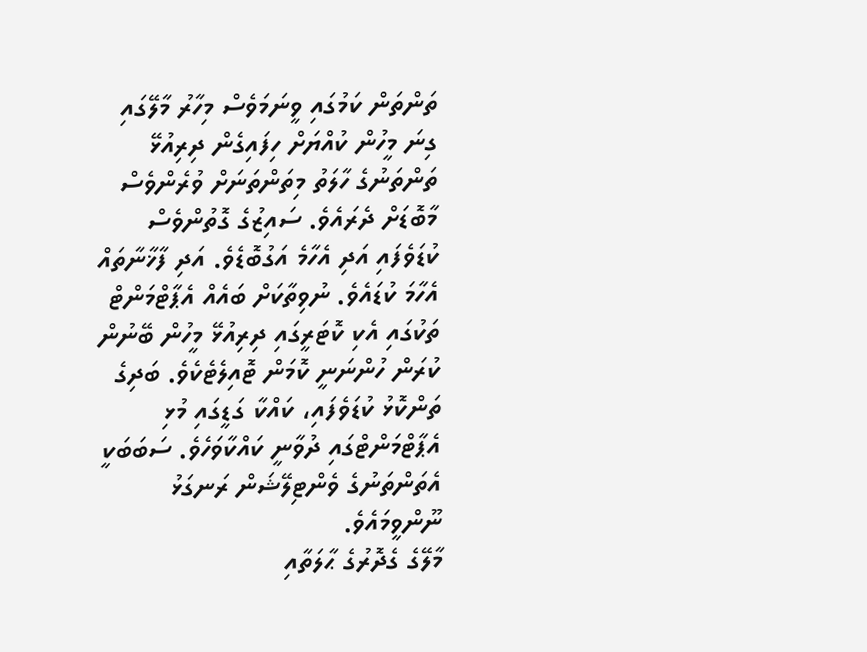ތަންތަން ކަމުގައި ވީނަމަވެސް މިހާރު މާލޭގައި ގިނަ މީހުން ކުއްޔަށް ހިފައިގެން ދިރިއުޅޭ ތަންތަނުގެ ހާލަތު މިތަންތަނަށް ވުރެންވެސް މާބޮޑަށް ދެރައެވެ. ސައިޒުގެ ގޮތުންވެސް ކުޑަވެފައި އަދި އެހާމެ އަގުބޮޑެވެ. އަދި ފާޚާނާތައް އެހާމަ ކުޑައެވެ. ނުވިތާކަށް ބައެއް އެޕާޓްމަންޓް ތަކުގައި އެކި ކޮޓަރީގައި ދިރިއުޅޭ މީހުން ބޭނުން ކުރަން ހުންނަނީ ކޮމަން ޓޮއިލެޓެކެވެ. ބަދިގެ ތަންކޮޅު ކުޑަވެފައި، ކައްކާ ގަޑީގައި މުޅި އެޕާޓްމަންޓްގައި ދުވާނީ ކައްކާވަހެވެ. ސަބަބަކީ އެތަންތަނުގެ ވެންޓިލޭޝަން ރަނގަޅު ނޫންވީމައެވެ.
މާލޭގެ ގެދޮރުގެ ޙާލަތާއި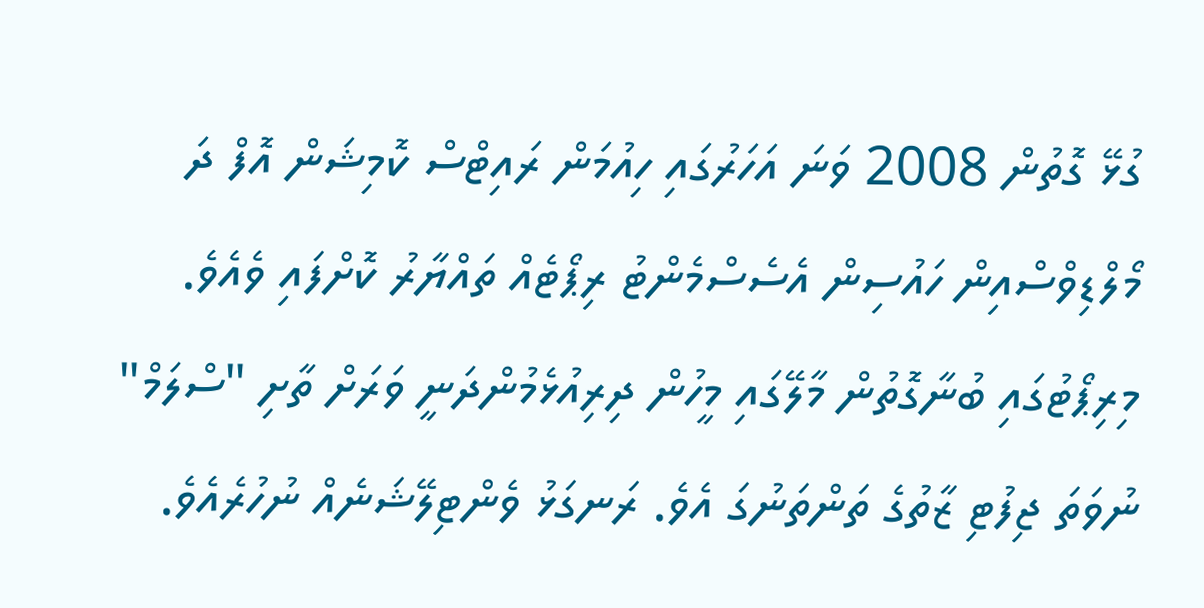ގުޅޭ ގޮތުން 2008 ވަނަ އަހަރުގައި ހިއުމަން ރައިޓްސް ކޮމިޝަން އޮފް ދަ މޯލްޑިވްސްއިން ހައުސިން އެސެސްމެންޓު ރިޕޯޓެއް ތައްޔާރު ކޮށްފައި ވެއެވެ. މިރިޕޯޓުގައި ބުނާގޮތުން މާލޭގައި މީހުން ދިރިއުޅެމުންދަނީ ވަރަށް ތާށި "ސްލަމް" ނުވަތަ ޖިފުޓި ޒާތުގެ ތަންތަނުގަ އެވެ. ރަނގަޅު ވެންޓިލޭޝަނެއް ނުހުރެއެވެ.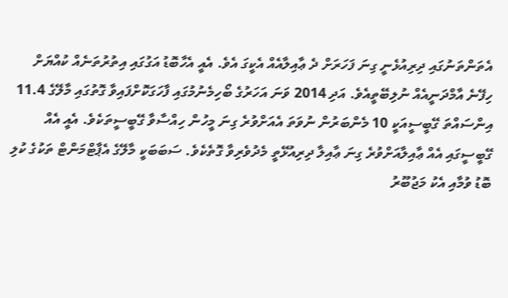އެތަންތަނުގައި ދިރިއުޅެނީ ގިނަ ފަހަރަށް ދެ ޢާއިލާއެއް އެކީގަ އެވެ. އެއީ އެހާބޮޑު އަގުގައި އިތުރުތަނެއް ކުއްޔަށް ހިފޭނެ އާމްދަނީއެއް ނުލިބޭތީއެވެ. އަދި 2014 ވަނަ އަހަރުގެ ބޯހިމެނުމުގައި ފާހަގަކޮށްފައިވާ ގޮތުގައި މާލޭގެ 11.4 އިންސައްތަ ގޭބީސީއަކީ 10 މެންބަރުން ނުވަތަ އެއަށްވުރެ ގިނަ މީހުން ހިއްސާވާ ގޭބީސީތަކެވެ. އެއީ އެއް ގޭބީސީގައި އެއް ޢާއިލާއަށްވުރެ ގިނަ ޢާއިލާ ދިރިއުޅޭތީ މެދުވެރިވާ ގޮތެކެވެ. ސަބަބަކީ މާލޭގެ އެޕާޓްމަންޓް ތަކުގެ ކުލި ބޮޑު ވުމާއި އެކު މަޖުބޫރު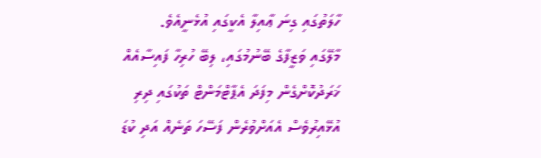ހާލަތުގައި ގިނަ ޢާއިލާ އެކީގައި އުޅެނީއެވެ.
މާލޭގައި ވަޒީފާގެ ބޭނުމުގައި، ލިބޭ ހުރިހާ ފައިސާއެއް ޚަރަދުކޮށްގެން މިފަދަ އެޕާޓްމަންޓް ތަކުގައި ދިރި އުޅޭއިރުވެސް އެއަށްވުރެން ފަސޭހަ ތަނެއް އަދި ކުޑަ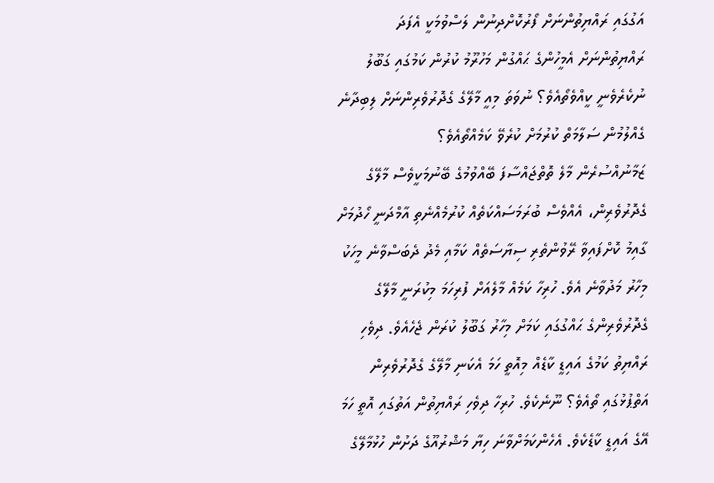އަގުގައި ރައްޔިތުންނަށް ފޯރުކޮށްދިނުން ލަސްވުމަކީ އެފަދަ ރައްޔިތުންނަށް އެމީހުންގެ ޙައްގުން މަހުރޫމު ކުރުން ކަމުގައި ގަބޫލު ނުކެރެވެނީ ކީއްވެތޯއެވެ؟ ނުވަތަ މިއީ މާލޭގެ ގެދޮރުވެރިންނަށް ލިބިދާނެ ގެއްލުމުން ސަލާމަތް ކުރުމަށް ކުރެވޭ ކަމެއްތޯއެވެ؟
ޒަމާނުއްސުރެން މާލެ ތޮތްޖައްސާފަ ބޭއްވުމުގެ ބޭނުމަކީވެސް މާލޭގެ ގެދޮރުވެރިން، އެއްވެސް ބުރަމަސައްކަތެއް ކުރުމެއްނެތި އާމްދަނީ ހޯދުމަށް ގާއިމު ކޮށްފައިވާ ރޭވުންތެރި ސިޔާސަތެއް ކަމާއި މެދު ދެބަސްވާނެ މީހަކު މިހާރު މަދުވާނެ އެވެ. ހުރިހާ ކަމެއް މާލެއަށް ފުރިހަމަ މިކުރަނީ މާލޭގެ ގެދޮރުވެރިންގެ ޙައްގުގައި ކަމަށް މިހާރު ގަބޫލު ކުރަން ޖެހެއެވެ. ދިވެހި ރައްޔިތު ކަމުގެ އައިޑީ ކާޑެއް މިއޮތީ ހަމަ އެކަނި މާލޭގެ ގެދޮރުވެރިން އަތްޕުޅުގައި ތޯއެވެ؟ ނޫނެކެވެ. ހުރިހާ ދިވެހި ރައްޔިތުން އަތުގައި އޮތީ ހަމަ އޭގެ އައިޑީ ކާޑެކެވެ. އެހެންކަމަށްވާނަ ހިޔާ މަޝްރުއޫގެ ދަށުން ހުޅުމާލޭގެ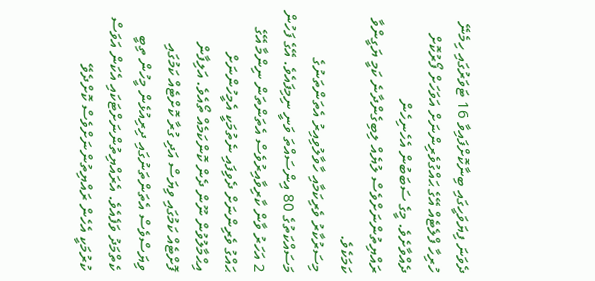ދެވަނަ ފިޔަވަހީގައި ބިނާކޮށްފައިވާ 16 ޓަވަރުގައި ހިމެނޭ ހުރިހާ ފްލެޓެއް އޭގެ ޙައްގުވެރިންނަށް އަވަހަށް ފޯރުކޮށް ދެއްވާށެވެ. މީގެ ސަބަބުން އެހެނިހެން ރައްޔިތުންނަށްވެސް ލުޔެއް ލިބިގެންދާނެ ކަމީ ޔަގީންވާ ކަމަކެވެ.
މިސަރުކާރު ވެރިކަމާއި ހާވާލުވިއިރު އެތަންތަނުގެ މަސައްކަތުގެ 80 އިންސައްތަ ވަނީ ނިމިފައެވެ. އޭގެ ފަހުން 2 އަހަރު ވާން ކާރިވާއިރުވެސް އެތަންތަން ނިންމާ އޭގެ ޙައްގު ވެރިންނަށް ދެވިފައި ނެތުމަކީ އެމީހުންނަށް އިޙްމާލުވުން ނޫން ދެން ކޮންކަމެއް ތޯއެވެ. އަލިފާން ފޮށްޓެއް ކަމުގައި ވިޔަސް އަދި ގުރާ ކޮށްޓެއް ކަމުގައި ވިޔަސްވެސް އެތަންތަނުގައި ދިރިއުޅެން މީހުން ތިބީ ކެތްމަދު ވަފެއެވެ. އެރައްޔިތުންނަށްޓަކައި އެކަން އަވަސް ކުރުމަކީ އެހެން ރައްޔިތުންނަށްވެސް ކޮށްދެވޭ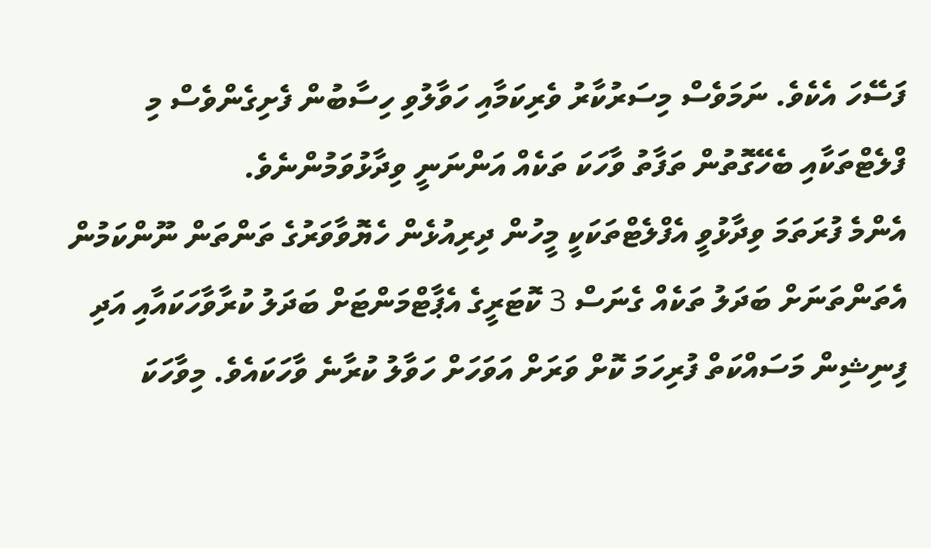ފަސޭހަ އެކެވެ. ނަމަވެސް މިސަރުކާރު ވެރިކަމާއި ހަވާލުވި ހިސާބުން ފެށިގެންވެސް މި ފްލެޓްތަކާއި ބެހޭގޮތުން ތަފާތު ވާހަކަ ތަކެއް އަންނަނީ ވިދާޅުވަމުންނެވެ.
އެންމެ ފުރަތަމަ ވިދާޅުވީ އެފްލެޓްތަކަކީ މީހުން ދިރިއުޅެން ހެޔޮވާވަރުގެ ތަންތަން ނޫންކަމުން އެތަންތަނަށް ބަދަލު ތަކެއް ގެނަސް 3 ކޮޓަރީގެ އެޕާޓްމަންޓަށް ބަދަލު ކުރާވާހަކައާއި އަދި ފިނިޝިން މަސައްކަތް ފުރިހަމަ ކޮށް ވަރަށް އަވަހަށް ހަވާލު ކުރާނެ ވާހަކައެވެ. މިވާހަކަ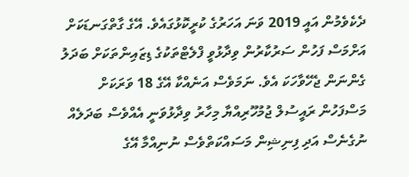ދެކެވެމުން އައީ 2019 ވަނަ އަހަރުގެ ކުރީކޮޅުގައެވެ. އޭގެ ގާތްގަނޑަކަށް އަށްމަސް ފަހުން ސަރުކާރުން ވިދާޅުވީ ފްލެޓްތަކުގެ ޑިޒައިންތަކަށް ބަދަލު ގެންނަން ޖެހޭވާހަކަ އެވެ. ނަމަވެސް އަނެއްކާ އޭގެ 18 ވަރަކަށް މަސްފަހުން ރައީސުލް ޖުމުހޫރިއްޔާ މިހާރު ވިދާޅުވަނީ އެއްވެސް ބަދަލެއް ނުގެނެސް އަދި ފިނިޝިން މަސައްކަތްވެސް ނުނިއްމާ އޭގެ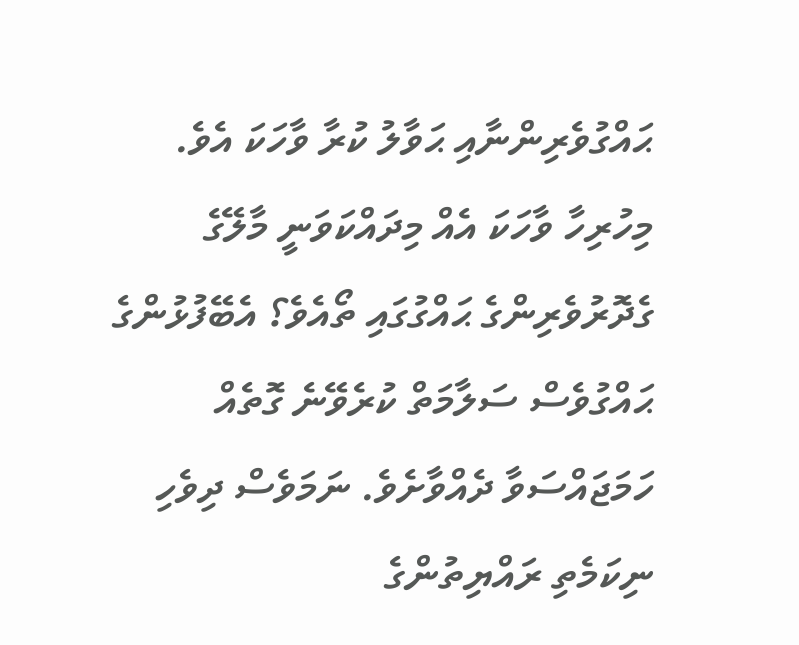ޙައްގުވެރިންނާއި ޙަވާލު ކުރާ ވާހަކަ އެވެ.
މިހުރިހާ ވާހަކަ އެއް މިދައްކަވަނީ މާލޭގެ ގެދޮރުވެރިންގެ ޙައްގުގައި ތޯއެވެ؟ އެބޭފުޅުންގެ ޙައްގުވެސް ސަލާމަތް ކުރެވޭނެ ގޮތެއް ހަމަޖައްސަވާ ދެއްވާށެވެ. ނަމަވެސް ދިވެހި ނިކަމެތި ރައްޔިތުންގެ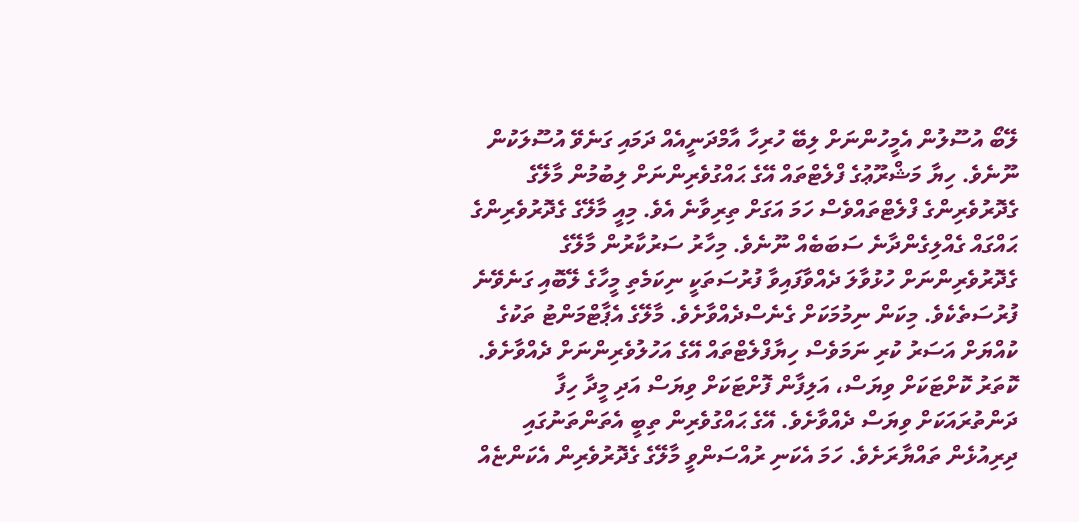ލޭބޯ އުސޫލުން އެމީހުންނަށް ލިބޭ ހުރިހާ އާމްދަނީއެއް ދަމައި ގަނެވޭ އުސޫލަކުން ނޫނެވެ. ހިޔާ މަޝްރޫޢުގެ ފްލެޓްތައް އޭގެ ޙައްގުވެރިންނަށް ލިބުމުން މާލޭގެ ގެދޮރުވެރިންގެ ފްލެޓްތައްވެސް ހަމަ އަގަށް ތިރިވާނެ އެވެ. މިއީ މާލޭގެ ގެދޮރުވެރިންގެ ޙައްގައް ގެއްލިގެންދާނެ ސަބަބެއް ނޫނެވެ. މިހާރު ސަރުކާރުން މާލޭގެ ގެދޮރުވެރިންނަށް ހުޅުވާލަ ދެއްވާފައިވާ ފުރުސަތަކީ ނިކަމެތި މީހާގެ ލޭބޮއި ގަނެވޭނެ ފުރުސަތެކެވެ. މިކަން ނިމުމަކަށް ގެނެސްދެއްވާށެވެ. މާލޭގެ އެޕާޓްމަންޓު ތަކުގެ ކުއްޔަށް އަސަރު ކުރި ނަމަވެސް ހިޔާފްލެޓްތައް އޭގެ އަހުލުވެރިންނަށް ދެއްވާށެވެ. ކޮތަރު ކޮށްޓަކަށް ވިޔަސް، އަލިފާން ފޮށްޓަކަށް ވިޔަސް އަދި މީދާ ހިފާ ދަންތުރައަކަށް ވިޔަސް ދެއްވާށެވެ. އޭގެ ޙައްގުވެރިން ތިބީ އެތަންތަނުގައި ދިރިއުޅެން ތައްޔާރަށެވެ. ހަމަ އެކަނި ރުއްސަންވީ މާލޭގެ ގެދޮރުވެރިން އެކަންޏެއް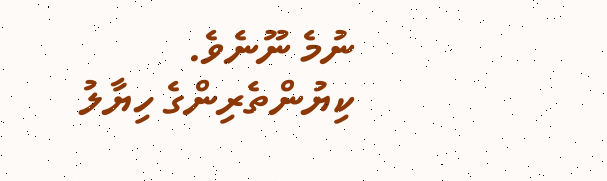ނުމެ ނޫނެވެ.
ކިޔުންތެރިންގެ ހިޔާލު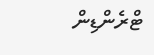ޓްރެންޑިން